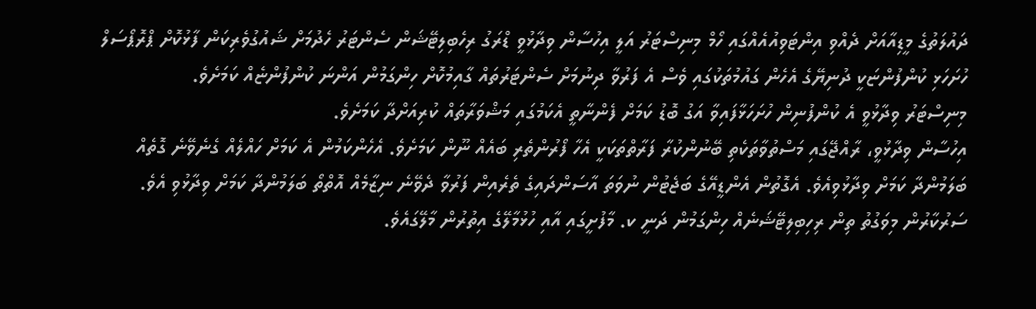ދައުލަތުގެ މީޑިއާއަށް ދެއްވި އިންޓަވިއުއެއްގައި ހޯމް މިނިސްޓަރު އަލީ އިހުސާން ވިދާޅުވީ ޑްރަގު ރިހެބިލިޓޭޝަން ސެންޓަރު ހެދުމަށް ޝައުގުވެރިކަން ފާޅުކޮށް ޕްރޮޕޯސަލް ހުށަހަޅި ކުންފުންޏަކީ ދުނިޔޭގެ އެހެން ގައުމުތަކުގައި ވެސް އެ ފަރުވާ ދިނުމަށް ސެންޓަރުތައް ގާއިމުކޮށް ހިންގަމުން އަންނަ ކުންފުންޏެއް ކަމަށެވެ.
މިނިސްޓަރު ވިދާޅުވީ އެ ކުންފުނިން ހުށަހަޅާފައިވާ އަގު ބޮޑު ކަމަށް ފެންނާތީ އެކަމުގައި މަޝްވަރާތައް ކުރިއަށްދާ ކަމަށެވެ.
އިހުސާން ވިދާޅުވީ، ރާއްޖޭގައި މަސްތުވާތަކެތި ބޭނުންކުރާ ފަރާތްތަކަކީ އެހާ ފޯރުންތެރި ބައެއް ނޫން ކަމަށެވެ. އެހެންކަމުން އެ ކަމަށް ހައްލެއް ގެނެވޭނެ ގޮތެއް ބަލަމުންދާ ކަމަށް ވިދާޅުވިއެވެ. އެގޮތުން އެންޑީއޭގެ ބަޖެޓުން ނުވަތަ އާސަންދައިގެ ތެރެއިން ފަރުވާ ދެވޭނެ ނިޒާމެއް އޮތްތޯ ބަލަމުންދާ ކަމަށް ވިދާޅުވި އެވެ.
ސަރުކާރުން މިވަގުތު ތިން ރިހިބިލިޓޭޝަނެއް ހިންގަމުން ދަނީ ކ. މާފުށީގައި އާއި ހުޅުމާލޭގެ އިތުރުން މާލޭގައެވެ.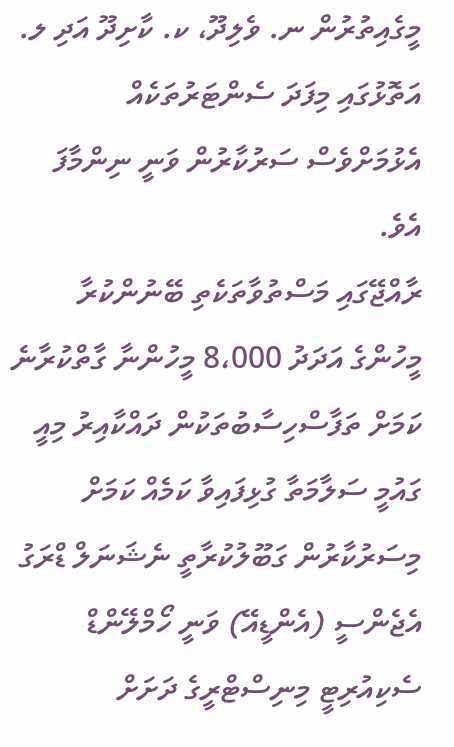މީގެއިތުރުން ނ. ވެލިދޫ، ކ. ކާށިދޫ އަދި ލ. އަތޮޅުގައި މިފަދަ ސެންޓަރުތަކެއް އެޅުމަށްވެސް ސަރުކާރުން ވަނީ ނިންމާފަ އެވެ.
ރާއްޖޭގައި މަސްތުވާތަކެތި ބޭނުންކުރާ މީހުންގެ އަދަދު 8،000 މީހުންނާ ގާތްކުރާނެ ކަމަށް ތަފާސްހިސާބުތަކުން ދައްކާއިރު މިއީ ގައުމީ ސަލާމަތާ ގުޅިފައިވާ ކަމެއް ކަމަށް މިސަރުކާރުން ގަބޫލުކުރާތީ ނެޝަނަލް ޑްރަގު އެޖެންސީ (އެންޑީއޭ) ވަނީ ހޯމްލޭންޑް ސެކިއުރިޓީ މިނިސްޓްރީގެ ދަށަށް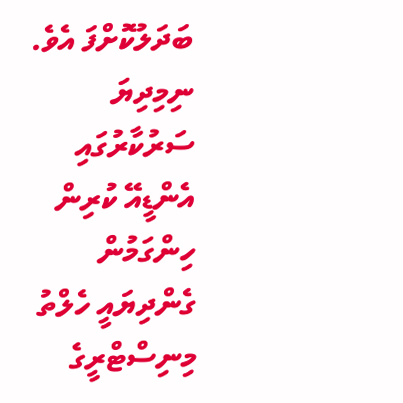ބަދަލުކޮށްފަ އެވެ. ނިމިދިޔަ ސަރުކާރުގައި އެންޑީއޭ ކުރިން ހިންގަމުން ގެންދިޔައީ ހެލްތު މިނިސްޓްރީގެ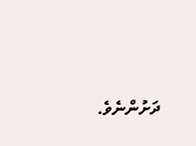ދަށުންނެވެ.